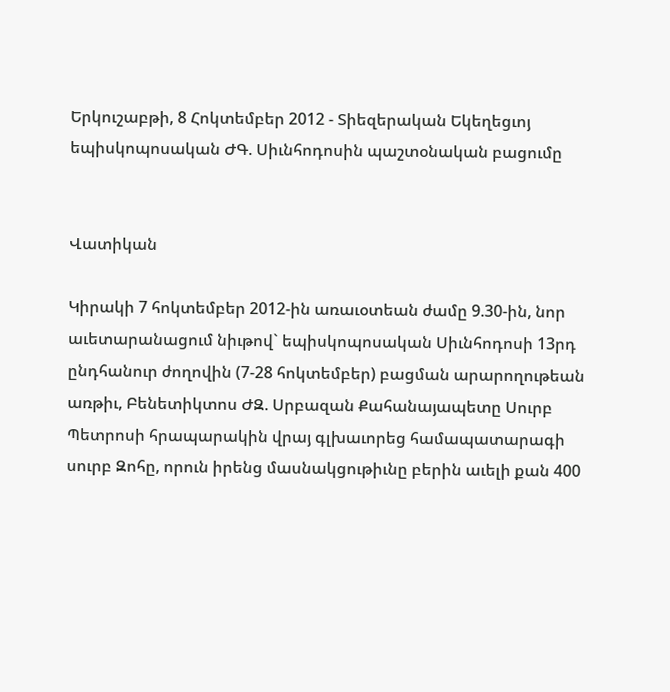Երկուշաբթի, 8 Հոկտեմբեր 2012 - Տիեզերական Եկեղեցւոյ եպիսկոպոսական ԺԳ. Սիւնհոդոսին պաշտօնական բացումը


Վատիկան

Կիրակի 7 հոկտեմբեր 2012-ին առաւօտեան ժամը 9.30-ին, նոր աւետարանացում նիւթով` եպիսկոպոսական Սիւնհոդոսի 13րդ ընդհանուր ժողովին (7-28 հոկտեմբեր) բացման արարողութեան առթիւ, Բենետիկտոս ԺԶ. Սրբազան Քահանայապետը Սուրբ Պետրոսի հրապարակին վրայ գլխաւորեց համապատարագի սուրբ Զոհը, որուն իրենց մասնակցութիւնը բերին աւելի քան 400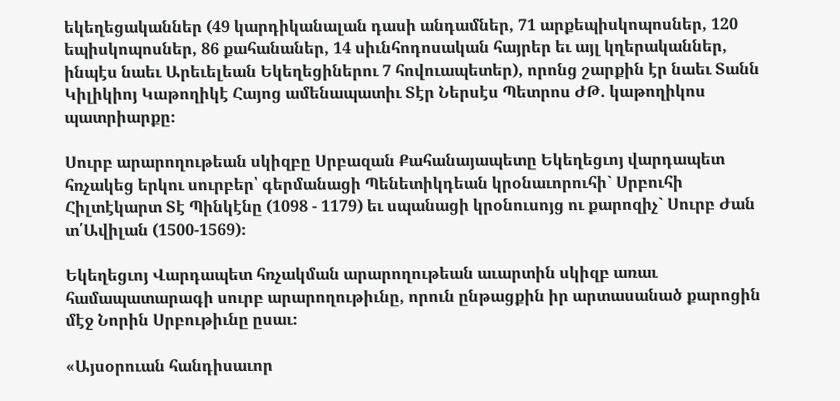եկեղեցականներ (49 կարդիկանալան դասի անդամներ, 71 արքեպիսկոպոսներ, 120 եպիսկոպոսներ, 86 քահանաներ, 14 սիւնհոդոսական հայրեր եւ այլ կղերականներ, ինպէս նաեւ Արեւելեան Եկեղեցիներու 7 հովուապետեր), որոնց շարքին էր նաեւ Տանն Կիլիկիոյ Կաթողիկէ Հայոց ամենապատիւ Տէր Ներսէս Պետրոս ԺԹ. կաթողիկոս պատրիարքը։

Սուրբ արարողութեան սկիզբը Սրբազան Քահանայապետը Եկեղեցւոյ վարդապետ հռչակեց երկու սուրբեր՝ գերմանացի Պենետիկդեան կրօնաւորուհի` Սրբուհի Հիլտէկարտ Տէ Պինկէնը (1098 - 1179) եւ սպանացի կրօնուսոյց ու քարոզիչ` Սուրբ Ժան տ՛Ավիլան (1500-1569)։

Եկեղեցւոյ Վարդապետ հռչակման արարողութեան աւարտին սկիզբ առաւ համապատարագի սուրբ արարողութիւնը, որուն ընթացքին իր արտասանած քարոցին մէջ Նորին Սրբութիւնը ըսաւ։

«Այսօրուան հանդիսաւոր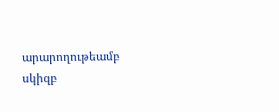արարողութեամբ սկիզբ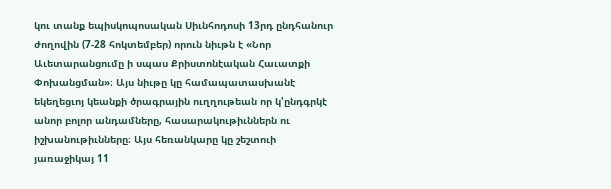կու տանք եպիսկոպոսական Սիւնհոդոսի 13րդ ընդհանուր ժողովին (7-28 հոկտեմբեր) որուն նիւթն է «Նոր Աւետարանցումը ի սպաս Քրիստոնէական Հաւատքի Փոխանցման»։ Այս նիւթը կը համապատասխանէ եկեղեցւոյ կեանքի ծրագրային ուղղութեան որ կ'ընդգրկէ անոր բոլոր անդամները, հասարակութիւններն ու իշխանութիւնները։ Այս հեռանկարը կը շեշտուի յառաջիկայ 11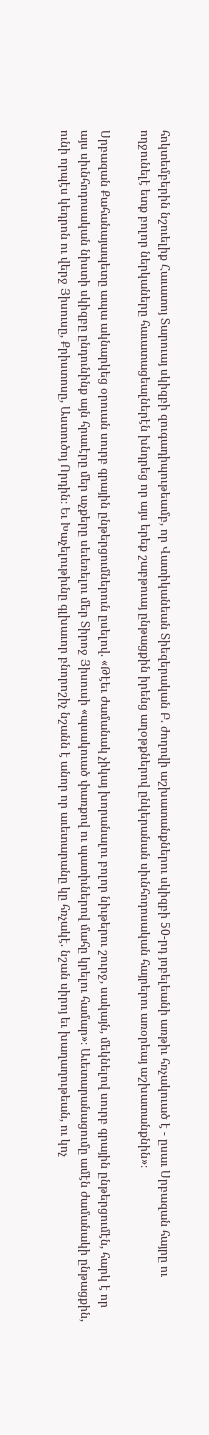հոկտեմբերին նշուելիք Հաւատոյ Տարուայ սկիզբի զուգադիպութեամբ, որ Վատիկանեան Տիեզերական Բ. ժողովի աշխատանքներու սկիզբի 50-րդ յոբելեանի առթիւ հռչակուած է - ըսաւ Սրբազան հայրը ու ողջունելէ ետք բոլոր ներկաները հաւատացեալներէն խնդրեց որ այս երեք շաբթուայ ընթացքին իրենց աղօթքներով ընկերանան սիւնհոդոսական հայրերու առօրեայ աշխատանքնին»։

Սրբազան Քահանայապետը ապա ակնարկեց օրուան սուրբ գրային ընթերցումներուն ըսելով. «Թէեւ ժամանակ չիկայ խորանալու բոլոր նիւթերու շուրջ, սակայն, մեկնելով սուրբ գրային ընթերցումէն, հարկ է որ այս սիւնհոդոսական նիստի սկիզբը ընդունինք այն հրաւէրը մեր աչքերը սեւեռելու մեր Տիրոջ Յիսուսի «պսակուած փառքով ու պատիւներով մահը կրելու համար»։ Աւետարանացումը ամէն ժամանակի ընթացքին, ունի որպէս կեդրոն ու վերջ Յիսուսը, Քրիստոսը, Աստուծոյ Որդին։ Եւ Խաչելութիւնը գլխաւոր բնորոշիչ նշանն է անոր որ աւետարանը կը հռչակէ. նշան սիրոյ եւ խաղաղութեան, ու կոչ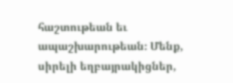հաշտութեան եւ ապաշխարութեան։ Մենք, սիրելի եղբայրակիցներ,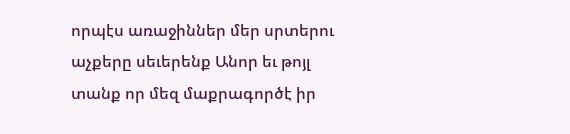որպէս առաջիններ մեր սրտերու աչքերը սեւերենք Անոր եւ թոյլ տանք որ մեզ մաքրագործէ իր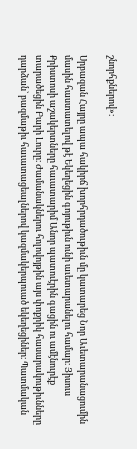շնորհքներով»։

Սրբազան Հայրը ապա հակիրճ խորհրդածութիւն մը կատարեց Նոր Աւետարանացումին մասին հաստատելով թէ Եկեղեցին գոյութիւն ունի աւետարանելու համար։ Յիսուս Քրիստոսի աշակերտները հաւատարիմ Անոր պատուէրին գացին ու ամէնուրէք տարածեցին Բարի Լուրը։ Ժամանակներու հոլովոյթին այս փոքրիկ հասարակութիւնները դարձան` բազմաթիւ հաւատացեալներով կազմակերպուած եկեղեցիներ։ Պատմական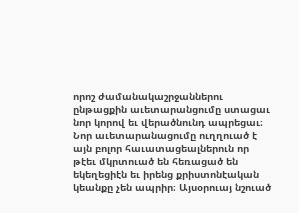որոշ ժամանակաշրջաններու ընթացքին աւետարանցումը ստացաւ նոր կորով եւ վերածնունդ ապրեցաւ։ Նոր աւետարանացումը ուղղուած է այն բոլոր հաւատացեալներուն որ թէեւ մկրտուած են հեռացած են եկեղեցիէն եւ իրենց քրիստոնէական կեանքը չեն ապրիր։ Այսօրուայ նշուած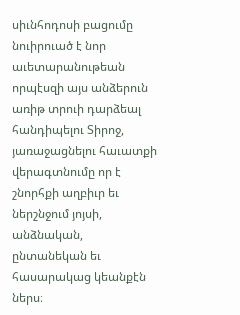սիւնհոդոսի բացումը նուիրուած է նոր աւետարանութեան որպէսզի այս անձերուն առիթ տրուի դարձեալ հանդիպելու Տիրոջ, յառաջացնելու հաւատքի վերագտնումը որ է շնորհքի աղբիւր եւ ներշնջում յոյսի, անձնական, ընտանեկան եւ հասարակաց կեանքէն ներս։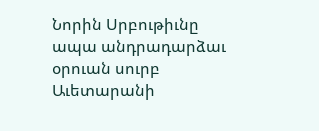Նորին Սրբութիւնը ապա անդրադարձաւ օրուան սուրբ Աւետարանի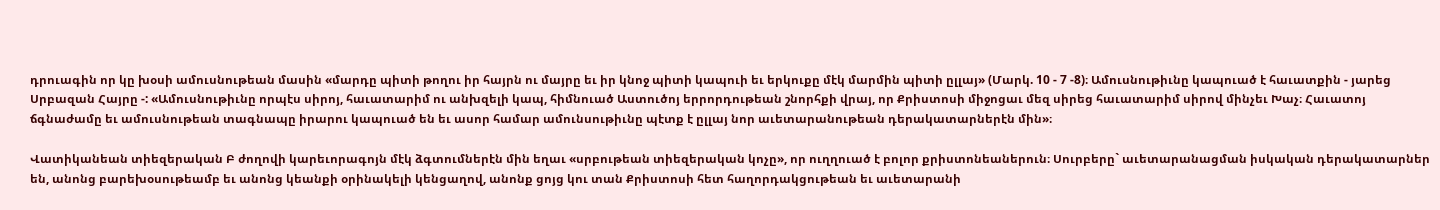դրուագին որ կը խօսի ամուսնութեան մասին «մարդը պիտի թողու իր հայրն ու մայրը եւ իր կնոջ պիտի կապուի եւ երկուքը մէկ մարմին պիտի ըլլայ» (Մարկ. 10 - 7 -8)։ Ամուսնութիւնը կապուած է հաւատքին - յարեց Սրբազան Հայրը -: «Ամուսնութիւնը որպէս սիրոյ, հաւատարիմ ու անխզելի կապ, հիմնուած Աստուծոյ երրորդութեան շնորհքի վրայ, որ Քրիստոսի միջոցաւ մեզ սիրեց հաւատարիմ սիրով մինչեւ Խաչ։ Հաւատոյ ճգնաժամը եւ ամուսնութեան տագնապը իրարու կապուած են եւ ասոր համար ամունսութիւնը պէտք է ըլլայ նոր աւետարանութեան դերակատարներէն մին»։

Վատիկանեան տիեզերական Բ ժողովի կարեւորագոյն մէկ ձգտումներէն մին եղաւ «սրբութեան տիեզերական կոչը», որ ուղղուած է բոլոր քրիստոնեաներուն։ Սուրբերը` աւետարանացման իսկական դերակատարներ են, անոնց բարեխօսութեամբ եւ անոնց կեանքի օրինակելի կենցաղով, անոնք ցոյց կու տան Քրիստոսի հետ հաղորդակցութեան եւ աւետարանի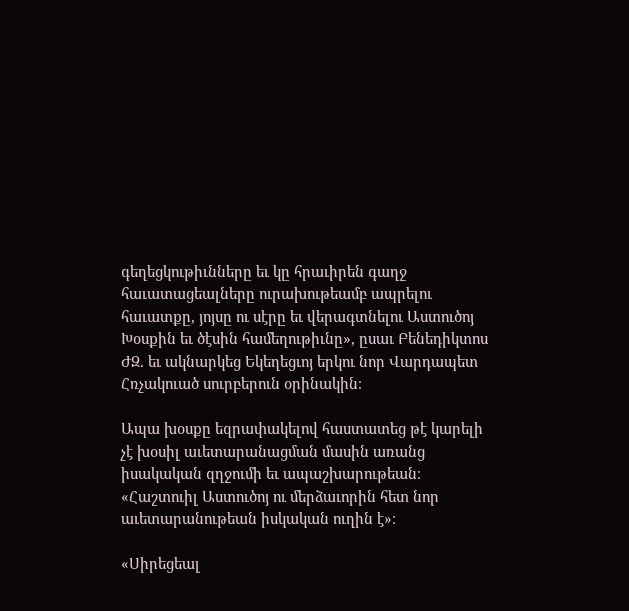գեղեցկութիւնները եւ կը հրաւիրեն գաղջ հաւատացեալները ուրախութեամբ ապրելու հաւատքը, յոյսը ու սէրը եւ վերագտնելու Աստուծոյ Խօսքին եւ ծէսին համեղութիւնը», ըսաւ Բենեդիկտոս ԺԶ. եւ ակնարկեց Եկեղեցւոյ երկու նոր Վարդապետ Հռչակուած սուրբերուն օրինակին։

Ապա խօսքը եզրափակելով հաստատեց թէ կարելի չէ խօսիլ աւետարանացման մասին առանց իսակական զղջումի եւ ապաշխարութեան։ «Հաշտուիլ Աստուծոյ ու մերձաւորին հետ նոր աւետարանութեան իսկական ուղին է»։

«Սիրեցեալ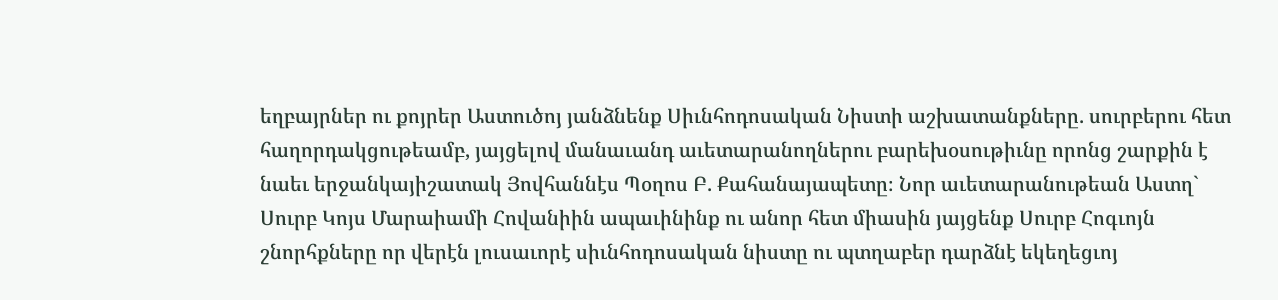եղբայրներ ու քոյրեր Աստուծոյ յանձնենք Սիւնհոդոսական Նիստի աշխատանքները. սուրբերու հետ հաղորդակցութեամբ, յայցելով մանաւանդ աւետարանողներու բարեխօսութիւնը որոնց շարքին է նաեւ երջանկայիշատակ Յովհաննէս Պօղոս Բ. Քահանայապետը։ Նոր աւետարանութեան Աստղ` Սուրբ Կոյս Մարաիամի Հովանիին ապաւինինք ու անոր հետ միասին յայցենք Սուրբ Հոգւոյն շնորհքները որ վերէն լուսաւորէ սիւնհոդոսական նիստը ու պտղաբեր դարձնէ եկեղեցւոյ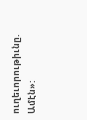ուղեւորութիւնը. Ամէն»: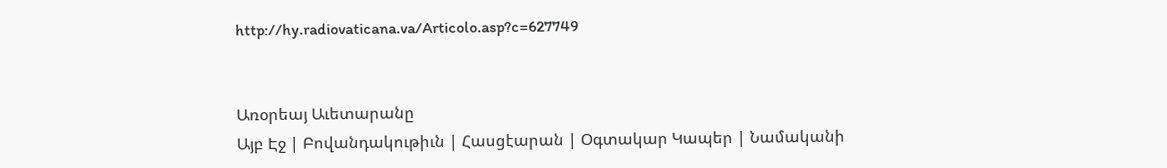http://hy.radiovaticana.va/Articolo.asp?c=627749


Առօրեայ Աւետարանը
Այբ Էջ | Բովանդակութիւն | Հասցէարան | Օգտակար Կապեր | Նամականի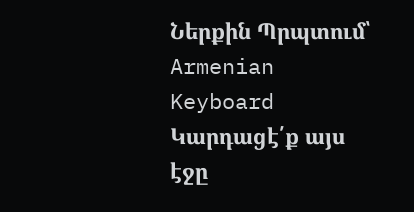Ներքին Պրպտում՝  Armenian Keyboard
Կարդացէ՛ք այս էջը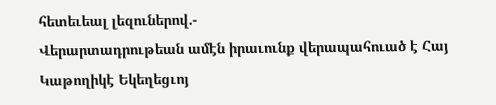հետեւեալ լեզուներով.-
Վերարտադրութեան ամէն իրաւունք վերապահուած է Հայ Կաթողիկէ Եկեղեցւոյ